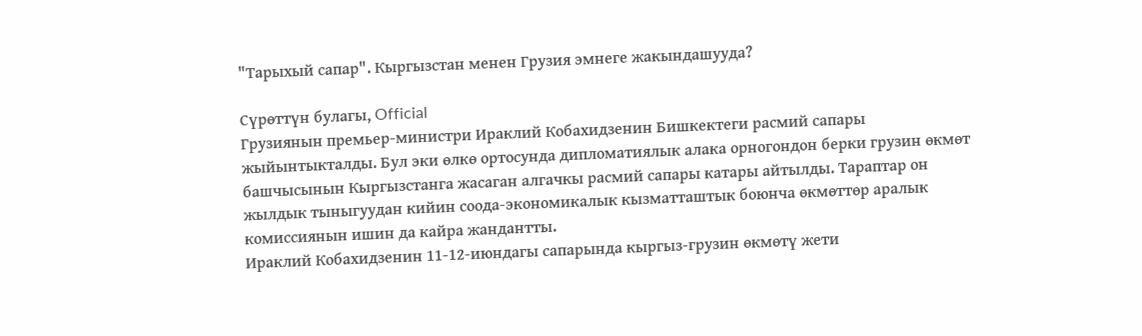"Тарыхый сапар". Кыргызстан менен Грузия эмнеге жакындашууда?

Сүрөттүн булагы, Official
Грузиянын премьер-министри Ираклий Кобахидзенин Бишкектеги расмий сапары жыйынтыкталды. Бул эки өлкө ортосунда дипломатиялык алака орногондон берки грузин өкмөт башчысынын Кыргызстанга жасаган алгачкы расмий сапары катары айтылды. Тараптар он жылдык тыныгуудан кийин соода-экономикалык кызматташтык боюнча өкмөттөр аралык комиссиянын ишин да кайра жандантты.
Ираклий Кобахидзенин 11-12-июндагы сапарында кыргыз-грузин өкмөтү жети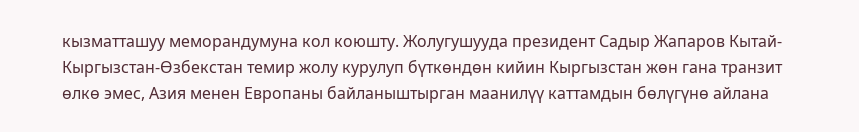кызматташуу меморандумуна кол коюшту. Жолугушууда президент Садыр Жапаров Кытай-Кыргызстан-Өзбекстан темир жолу курулуп бүткөндөн кийин Кыргызстан жөн гана транзит өлкө эмес, Азия менен Европаны байланыштырган маанилүү каттамдын бөлүгүнө айлана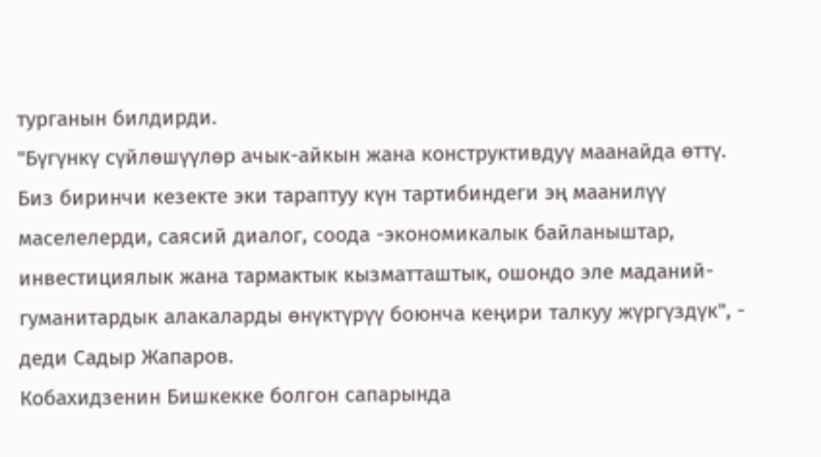турганын билдирди.
"Бүгүнкү сүйлөшүүлөр ачык-айкын жана конструктивдуү маанайда өттү. Биз биринчи кезекте эки тараптуу күн тартибиндеги эң маанилүү маселелерди, саясий диалог, соода -экономикалык байланыштар, инвестициялык жана тармактык кызматташтык, ошондо эле маданий-гуманитардык алакаларды өнүктүрүү боюнча кеңири талкуу жүргүздүк", - деди Садыр Жапаров.
Кобахидзенин Бишкекке болгон сапарында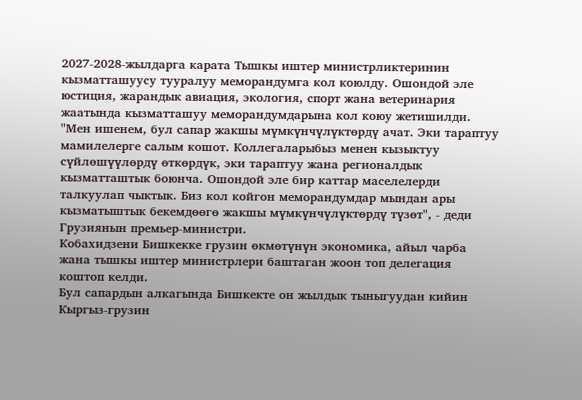2027-2028-жылдарга карата Тышкы иштер министрликтеринин кызматташуусу тууралуу меморандумга кол коюлду. Ошондой эле юстиция, жарандык авиация, экология, спорт жана ветеринария жаатында кызматташуу меморандумдарына кол коюу жетишилди.
"Мен ишенем, бул сапар жакшы мүмкүнчүлүктөрдү ачат. Эки тараптуу мамилелерге салым кошот. Коллегаларыбыз менен кызыктуу сүйлөшүүлөрдү өткөрдүк, эки тараптуу жана регионалдык кызматташтык боюнча. Ошондой эле бир каттар маселелерди талкуулап чыктык. Биз кол койгон меморандумдар мындан ары кызматыштык бекемдөөгө жакшы мүмкүнчүлүктөрдү түзөт", - деди Грузиянын премьер-министри.
Кобахидзени Бишкекке грузин өкмөтүнүн экономика, айыл чарба жана тышкы иштер министрлери баштаган жоон топ делегация коштоп келди.
Бул сапардын алкагында Бишкекте он жылдык тыныгуудан кийин Кыргыз-грузин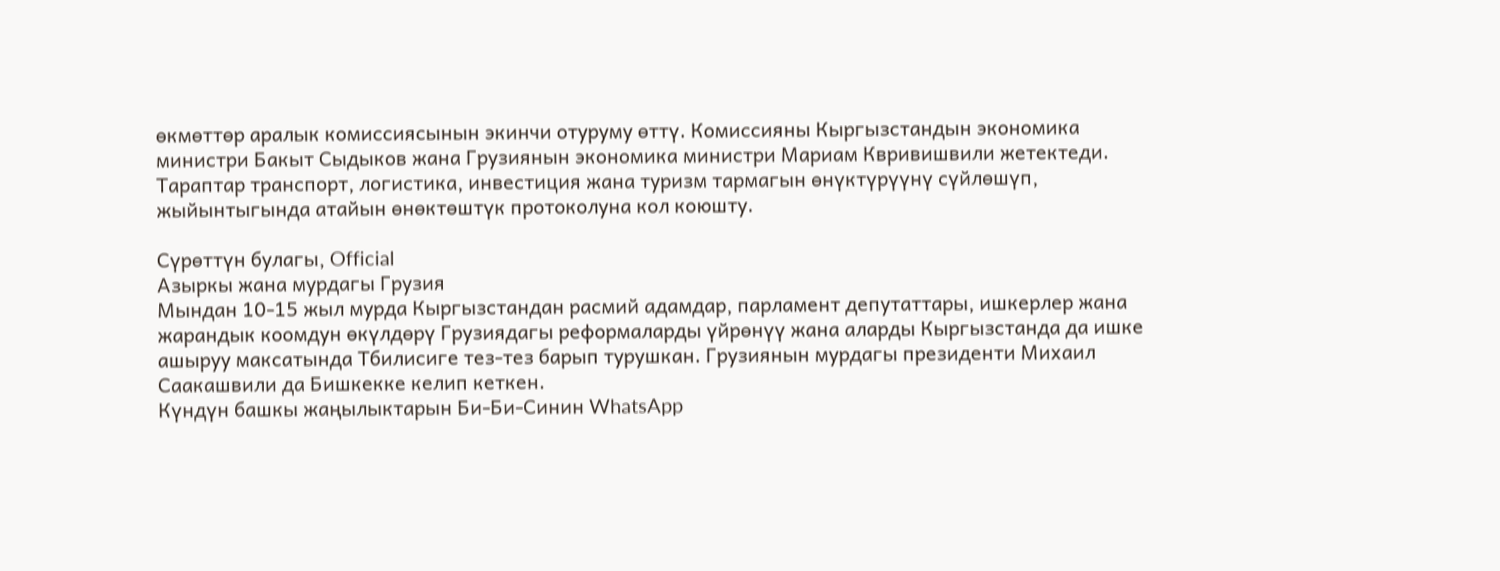өкмөттөр аралык комиссиясынын экинчи отуруму өттү. Комиссияны Кыргызстандын экономика министри Бакыт Сыдыков жана Грузиянын экономика министри Мариам Квривишвили жетектеди. Тараптар транспорт, логистика, инвестиция жана туризм тармагын өнүктүрүүнү сүйлөшүп, жыйынтыгында атайын өнөктөштүк протоколуна кол коюшту.

Сүрөттүн булагы, Official
Азыркы жана мурдагы Грузия
Мындан 10-15 жыл мурда Кыргызстандан расмий адамдар, парламент депутаттары, ишкерлер жана жарандык коомдун өкүлдөрү Грузиядагы реформаларды үйрөнүү жана аларды Кыргызстанда да ишке ашыруу максатында Тбилисиге тез-тез барып турушкан. Грузиянын мурдагы президенти Михаил Саакашвили да Бишкекке келип кеткен.
Күндүн башкы жаңылыктарын Би-Би-Синин WhatsApp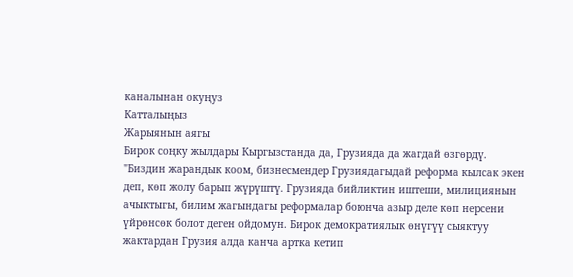каналынан окуңуз
Катталыңыз
Жарыянын аягы
Бирок соңку жылдары Кыргызстанда да, Грузияда да жагдай өзгөрдү.
"Биздин жарандык коом, бизнесмендер Грузиядагыдай реформа кылсак экен деп, көп жолу барып жүрүштү. Грузияда бийликтин иштеши, милициянын ачыктыгы, билим жагындагы реформалар боюнча азыр деле көп нерсени үйрөнсөк болот деген ойдомун. Бирок демократиялык өнүгүү сыяктуу жактардан Грузия алда канча артка кетип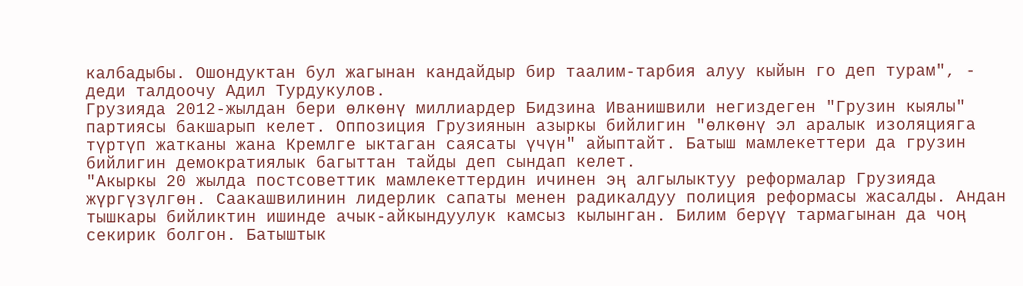калбадыбы. Ошондуктан бул жагынан кандайдыр бир таалим-тарбия алуу кыйын го деп турам", - деди талдоочу Адил Турдукулов.
Грузияда 2012-жылдан бери өлкөнү миллиардер Бидзина Иванишвили негиздеген "Грузин кыялы" партиясы бакшарып келет. Оппозиция Грузиянын азыркы бийлигин "өлкөнү эл аралык изоляцияга түртүп жатканы жана Кремлге ыктаган саясаты үчүн" айыптайт. Батыш мамлекеттери да грузин бийлигин демократиялык багыттан тайды деп сындап келет.
"Акыркы 20 жылда постсоветтик мамлекеттердин ичинен эң алгылыктуу реформалар Грузияда жүргүзүлгөн. Саакашвилинин лидерлик сапаты менен радикалдуу полиция реформасы жасалды. Андан тышкары бийликтин ишинде ачык-айкындуулук камсыз кылынган. Билим берүү тармагынан да чоң секирик болгон. Батыштык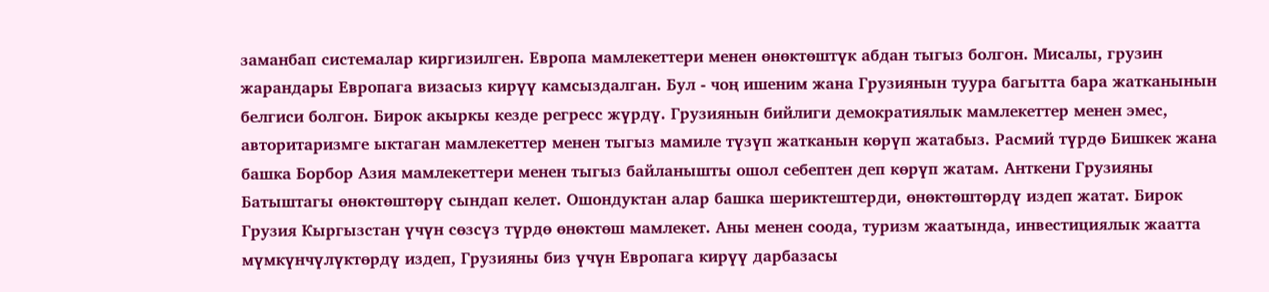заманбап системалар киргизилген. Европа мамлекеттери менен өнөктөштүк абдан тыгыз болгон. Мисалы, грузин жарандары Европага визасыз кирүү камсыздалган. Бул - чоң ишеним жана Грузиянын туура багытта бара жатканынын белгиси болгон. Бирок акыркы кезде регресс жүрдү. Грузиянын бийлиги демократиялык мамлекеттер менен эмес, авторитаризмге ыктаган мамлекеттер менен тыгыз мамиле түзүп жатканын көрүп жатабыз. Расмий түрдө Бишкек жана башка Борбор Азия мамлекеттери менен тыгыз байланышты ошол себептен деп көрүп жатам. Анткени Грузияны Батыштагы өнөктөштөрү сындап келет. Ошондуктан алар башка шериктештерди, өнөктөштөрдү издеп жатат. Бирок Грузия Кыргызстан үчүн сөзсүз түрдө өнөктөш мамлекет. Аны менен соода, туризм жаатында, инвестициялык жаатта мүмкүнчүлүктөрдү издеп, Грузияны биз үчүн Европага кирүү дарбазасы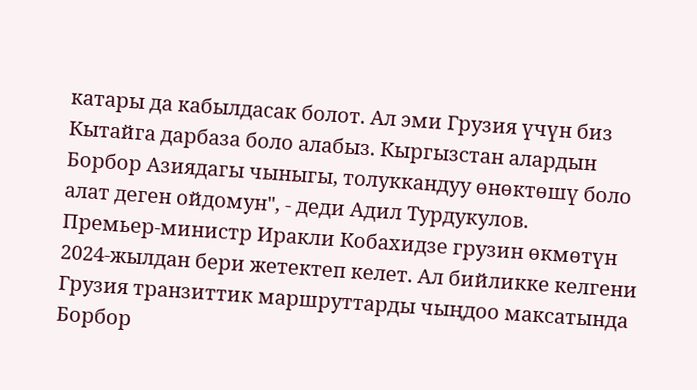катары да кабылдасак болот. Ал эми Грузия үчүн биз Кытайга дарбаза боло алабыз. Кыргызстан алардын Борбор Азиядагы чыныгы, толуккандуу өнөктөшү боло алат деген ойдомун", - деди Адил Турдукулов.
Премьер-министр Иракли Кобахидзе грузин өкмөтүн 2024-жылдан бери жетектеп келет. Ал бийликке келгени Грузия транзиттик маршруттарды чыңдоо максатында Борбор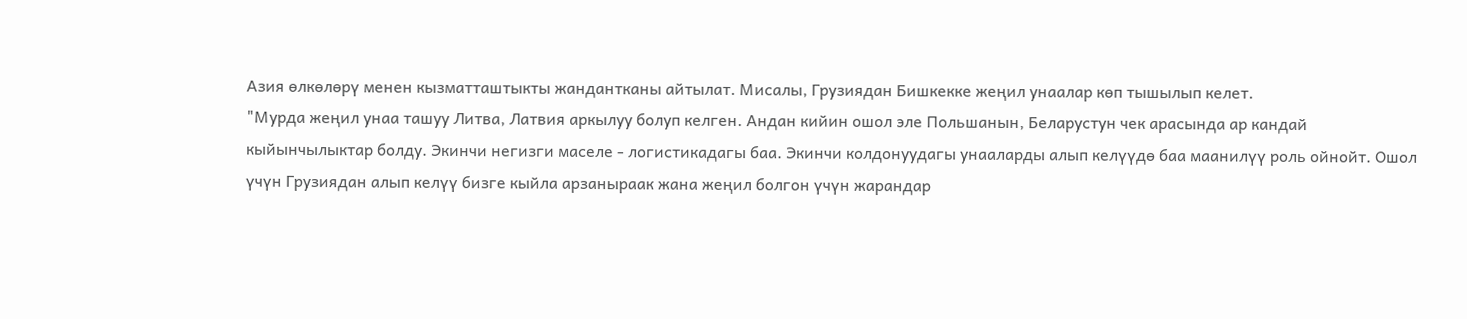Азия өлкөлөрү менен кызматташтыкты жандантканы айтылат. Мисалы, Грузиядан Бишкекке жеңил унаалар көп тышылып келет.
"Мурда жеңил унаа ташуу Литва, Латвия аркылуу болуп келген. Андан кийин ошол эле Польшанын, Беларустун чек арасында ар кандай кыйынчылыктар болду. Экинчи негизги маселе - логистикадагы баа. Экинчи колдонуудагы унааларды алып келүүдө баа маанилүү роль ойнойт. Ошол үчүн Грузиядан алып келүү бизге кыйла арзаныраак жана жеңил болгон үчүн жарандар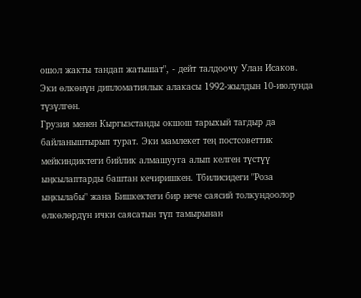ошол жакты тандап жатышат", - дейт талдоочу Улан Исаков.
Эки өлкөнүн дипломатиялык алакасы 1992-жылдын 10-июлунда түзүлгөн.
Грузия менен Кыргызстанды окшош тарыхый тагдыр да байланыштырып турат. Эки мамлекет тең постсоветтик мейкиндиктеги бийлик алмашууга алып келген түстүү ыңкылаптарды баштан кечиришкен. Тбилисидеги "Роза ыңкылабы" жана Бишкектеги бир нече саясий толкундоолор өлкөлөрдүн ички саясатын түп тамырынан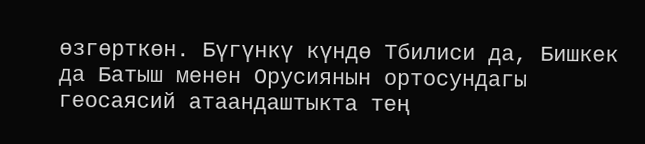өзгөрткөн. Бүгүнкү күндө Тбилиси да, Бишкек да Батыш менен Орусиянын ортосундагы геосаясий атаандаштыкта тең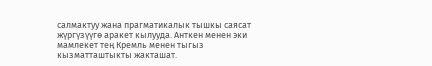салмактуу жана прагматикалык тышкы саясат жүргүзүүгө аракет кылууда. Анткен менен эки мамлекет тең Кремль менен тыгыз кызматташтыкты жакташат.